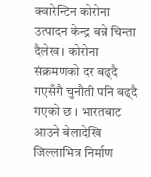क्वारेन्टिन कोरोना उत्पादन केन्द्र बन्ने चिन्ता
दैलेख । कोरोना संक्रमणको दर बढ्दै गएसँगै चुनौती पनि बढ्दै गएको छ । भारतबाट आउने बेलादेखि जिल्लाभित्र निर्माण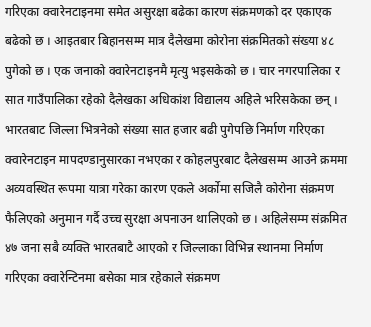गरिएका क्वारेनटाइनमा समेत असुरक्षा बढेका कारण संक्रमणको दर एकाएक बढेको छ । आइतबार बिहानसम्म मात्र दैलेखमा कोरोना संक्रमितको संख्या ४८ पुगेको छ । एक जनाको क्वारेनटाइनमै मृत्यु भइसकेको छ । चार नगरपालिका र सात गाउँपालिका रहेको दैलेखका अधिकांश विद्यालय अहिले भरिसकेका छन् । भारतबाट जिल्ला भित्रनेको संख्या सात हजार बढी पुगेपछि निर्माण गरिएका क्वारेनटाइन मापदण्डानुसारका नभएका र कोहलपुरबाट दैलेखसम्म आउने क्रममा अव्यवस्थित रूपमा यात्रा गरेका कारण एकले अर्कोमा सजिलै कोरोना संक्रमण फैलिएको अनुमान गर्दै उच्च सुरक्षा अपनाउन थालिएको छ । अहिलेसम्म संक्रमित ४७ जना सबै व्यक्ति भारतबाटै आएको र जिल्लाका विभिन्न स्थानमा निर्माण गरिएका क्वारेन्टिनमा बसेका मात्र रहेकाले संक्रमण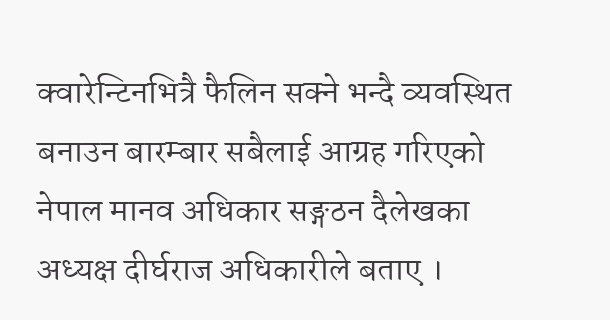क्वारेन्टिनभित्रै फैलिन सक्ने भन्दै व्यवस्थित बनाउन बारम्बार सबैलाई आग्रह गरिएको नेपाल मानव अधिकार सङ्गठन दैलेखका अध्यक्ष दीर्घराज अधिकारीले बताए ।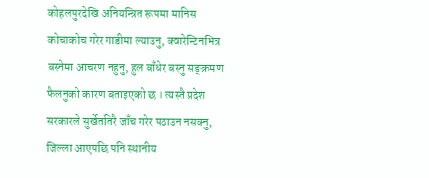कोहलपुरदेखि अनियन्त्रित रूपमा मानिस कोचाकोच गरेर गाडीमा ल्याउनु, क्वारेन्टिनभित्र बस्नेमा आचरण नहुनु, हुल बाँधेर बस्नु सङ्क्रमण फैलनुको कारण बताइएको छ । त्यस्तै प्रदेश सरकारले सुर्खेततिरै जाँच गरेर पठाउन नसक्नु, जिल्ला आएपछि पनि स्थानीय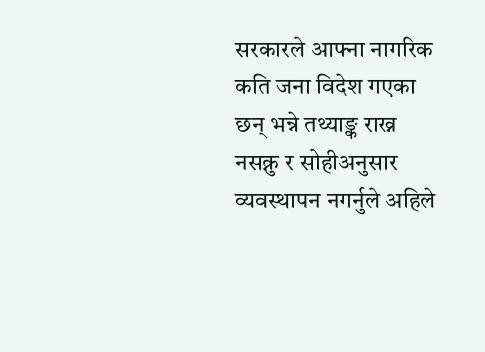सरकारले आफ्ना नागरिक कति जना विदेश गएका छन् भन्ने तथ्याङ्क राख्न नसक्नु र सोहीअनुसार व्यवस्थापन नगर्नुले अहिले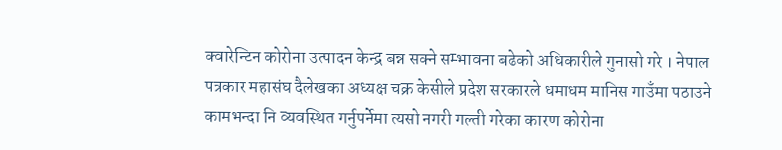क्वारेन्टिन कोरोना उत्पादन केन्द्र बन्न सक्ने सम्भावना बढेको अधिकारीले गुनासो गरे । नेपाल पत्रकार महासंघ दैलेखका अध्यक्ष चक्र केसीले प्रदेश सरकारले धमाधम मानिस गाउँमा पठाउने कामभन्दा नि व्यवस्थित गर्नुपर्नेमा त्यसो नगरी गल्ती गरेका कारण कोरोना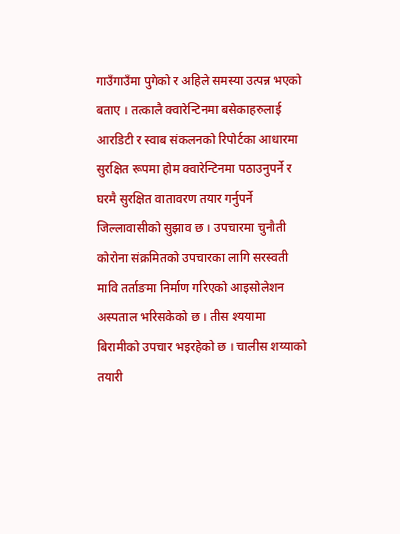गाउँगाउँमा पुगेको र अहिले समस्या उत्पन्न भएको बताए । तत्कालै क्वारेन्टिनमा बसेकाहरुलाई आरडिटी र स्वाब संकलनको रिपोर्टका आधारमा सुरक्षित रूपमा होम क्वारेन्टिनमा पठाउनुपर्ने र घरमै सुरक्षित वातावरण तयार गर्नुपर्ने जिल्लावासीको सुझाव छ । उपचारमा चुनौती कोरोना संक्रमितको उपचारका लागि सरस्वती मावि तर्ताङमा निर्माण गरिएको आइसोलेशन अस्पताल भरिसकेको छ । तीस श्ययामा बिरामीको उपचार भइरहेको छ । चालीस शय्याको तयारी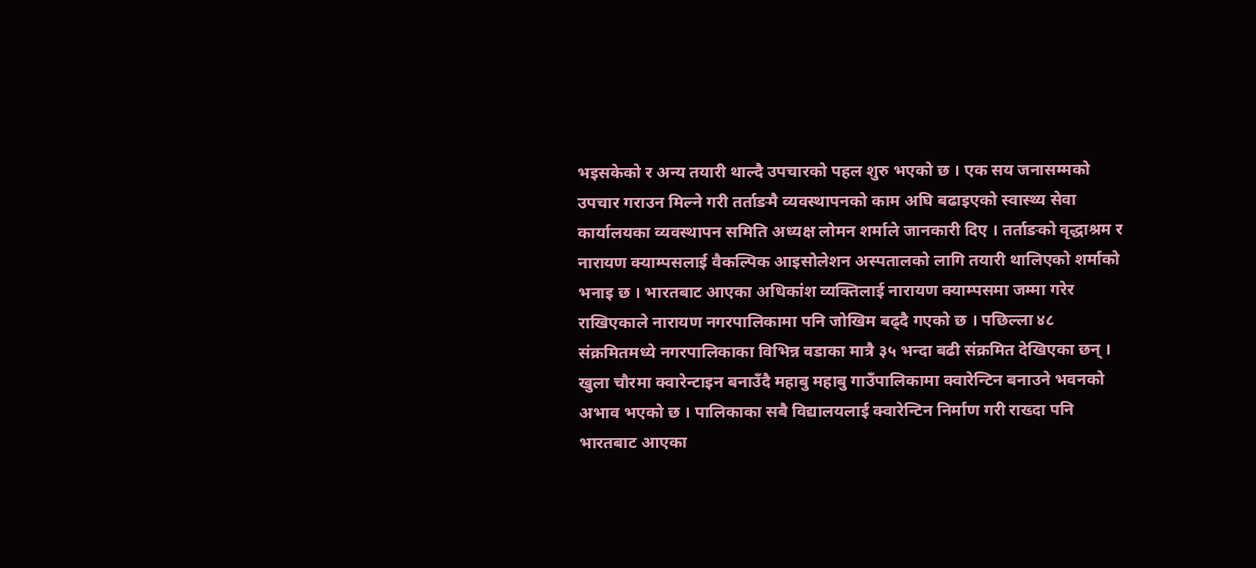भइसकेको र अन्य तयारी थाल्दै उपचारको पहल शुरु भएको छ । एक सय जनासम्मको उपचार गराउन मिल्ने गरी तर्ताङमै व्यवस्थापनको काम अघि बढाइएको स्वास्थ्य सेवा कार्यालयका व्यवस्थापन समिति अध्यक्ष लोमन शर्माले जानकारी दिए । तर्ताङको वृद्धाश्रम र नारायण क्याम्पसलाई वैकल्पिक आइसोलेशन अस्पतालको लागि तयारी थालिएको शर्माको भनाइ छ । भारतबाट आएका अधिकांश व्यक्तिलाई नारायण क्याम्पसमा जम्मा गरेर राखिएकाले नारायण नगरपालिकामा पनि जोखिम बढ्दै गएको छ । पछिल्ला ४८ संक्रमितमध्ये नगरपालिकाका विभिन्न वडाका मात्रै ३५ भन्दा बढी संक्रमित देखिएका छन् । खुला चौरमा क्वारेन्टाइन बनाउँदै महाबु महाबु गाउँपालिकामा क्वारेन्टिन बनाउने भवनको अभाव भएको छ । पालिकाका सबै विद्यालयलाई क्वारेन्टिन निर्माण गरी राख्दा पनि भारतबाट आएका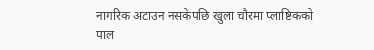नागरिक अटाउन नसकेपछि खुला चौरमा प्लाष्टिकको पाल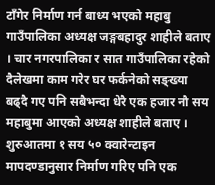टाँगेर निर्माण गर्न बाध्य भएको महाबु गाउँपालिका अध्यक्ष जङ्गबहादुर शाहीले बताए । चार नगरपालिका र सात गाउँपालिका रहेको दैलेखमा काम गरेर घर फर्कनेको सङ्ख्या बढ्दै गए पनि सबैभन्दा धेरै एक हजार नौ सय महाबुमा आएको अध्यक्ष शाहीले बताए । शुरुआतमा १ सय ५० क्वारेन्टाइन मापदण्डानुसार निर्माण गरिए पनि एक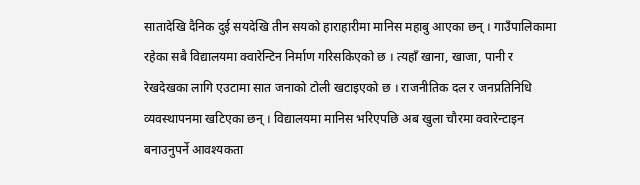सातादेखि दैनिक दुई सयदेखि तीन सयको हाराहारीमा मानिस महाबु आएका छन् । गाउँपालिकामा रहेका सबै विद्यालयमा क्वारेन्टिन निर्माण गरिसकिएको छ । त्यहाँ खाना, खाजा, पानी र रेखदेखका लागि एउटामा सात जनाको टोली खटाइएको छ । राजनीतिक दल र जनप्रतिनिधि व्यवस्थापनमा खटिएका छन् । विद्यालयमा मानिस भरिएपछि अब खुला चौरमा क्वारेन्टाइन बनाउनुपर्ने आवश्यकता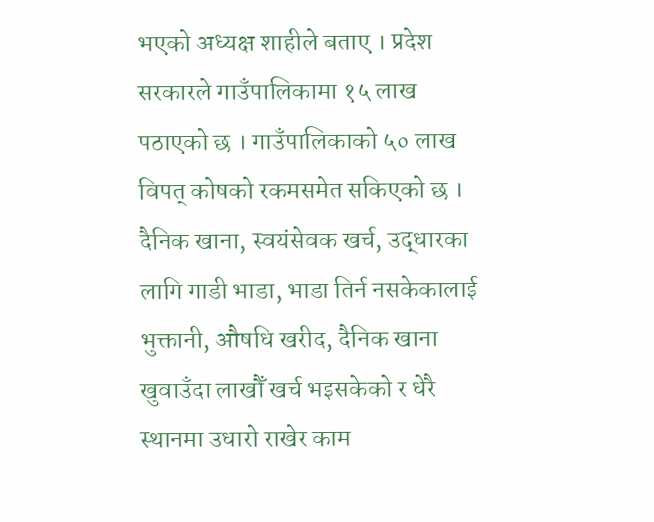भएको अध्यक्ष शाहीले बताए । प्रदेश सरकारले गाउँपालिकामा १५ लाख पठाएको छ । गाउँपालिकाको ५० लाख विपत् कोषको रकमसमेत सकिएको छ । दैनिक खाना, स्वयंसेवक खर्च, उद्धारका लागि गाडी भाडा, भाडा तिर्न नसकेकालाई भुक्तानी, औषधि खरीद, दैनिक खाना खुवाउँदा लाखौँ खर्च भइसकेको र धेरै स्थानमा उधारो राखेर काम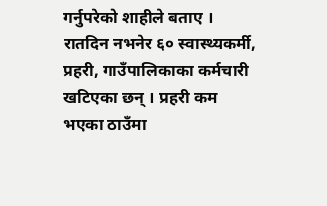गर्नुपरेको शाहीले बताए । रातदिन नभनेर ६० स्वास्थ्यकर्मी, प्रहरी, गाउँपालिकाका कर्मचारी खटिएका छन् । प्रहरी कम भएका ठाउँमा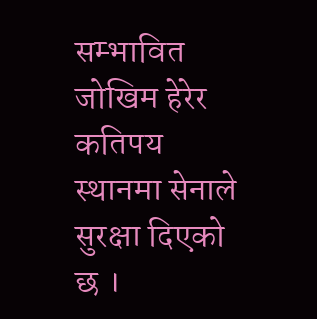सम्भावित जोखिम हेरेर कतिपय स्थानमा सेनाले सुरक्षा दिएको छ ।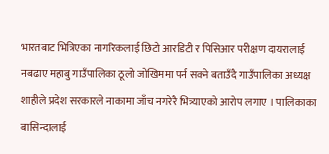भारतबाट भित्रिएका नागरिकलाई छिटो आरडिटी र पिसिआर परीक्षण दायरालाई नबढाए महाबु गाउँपालिका ठूलो जोखिममा पर्न सक्ने बताउँदै गाउँपालिका अध्यक्ष शाहीले प्रदेश सरकारले नाकामा जाँच नगरेरै भित्र्याएको आरोप लगाए । पालिकाका बासिन्दालाई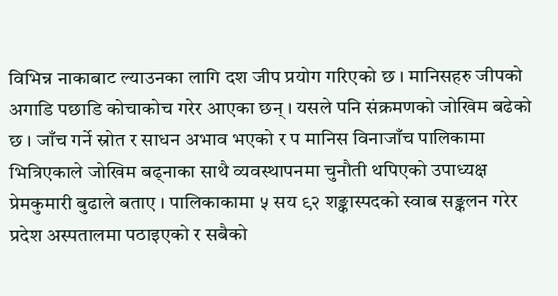विभिन्न नाकाबाट ल्याउनका लागि दश जीप प्रयोग गरिएको छ । मानिसहरु जीपको अगाडि पछाडि कोचाकोच गरेर आएका छन् । यसले पनि संक्रमणको जोखिम बढेको छ । जाँच गर्ने स्रोत र साधन अभाव भएको र प मानिस विनाजाँच पालिकामा भित्रिएकाले जोखिम बढ्नाका साथै व्यवस्थापनमा चुनौती थपिएको उपाध्यक्ष प्रेमकुमारी बुढाले बताए । पालिकाकामा ५ सय ९२ शङ्कास्पदको स्वाब सङ्कलन गरेर प्रदेश अस्पतालमा पठाइएको र सबैको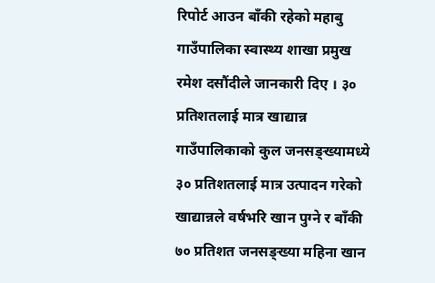रिपोर्ट आउन बाँकी रहेको महाबु गाउँपालिका स्वास्थ्य शाखा प्रमुख रमेश दसौंदीले जानकारी दिए । ३० प्रतिशतलाई मात्र खाद्यान्न गाउँपालिकाको कुल जनसङ्ख्यामध्ये ३० प्रतिशतलाई मात्र उत्पादन गरेको खाद्यान्नले वर्षभरि खान पुग्ने र बाँकी ७० प्रतिशत जनसङ्ख्या महिना खान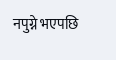नपुग्ने भएपछि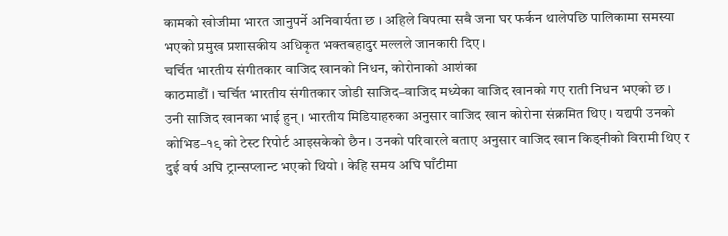कामको खोजीमा भारत जानुपर्ने अनिवार्यता छ । अहिले विपत्मा सबै जना घर फर्कन थालेपछि पालिकामा समस्या भएको प्रमुख प्रशासकीय अधिकृत भक्तबहादुर मल्लले जानकारी दिए ।
चर्चित भारतीय संगीतकार वाजिद खानको निधन, कोरोनाको आशंका
काठमाडौं । चर्चित भारतीय संगीतकार जोडी साजिद–वाजिद मध्येका वाजिद खानको गए राती निधन भएको छ । उनी साजिद खानका भाई हुन् । भारतीय मिडियाहरुका अनुसार वाजिद खान कोरोना संक्रमित थिए । यद्यपी उनको कोभिड–१९ को टेस्ट रिपोर्ट आइसकेको छैन । उनको परिवारले बताए अनुसार वाजिद खान किड्नीको विरामी थिए र दुई वर्ष अघि ट्रान्सप्लान्ट भएको थियो । केहि समय अघि घाँटीमा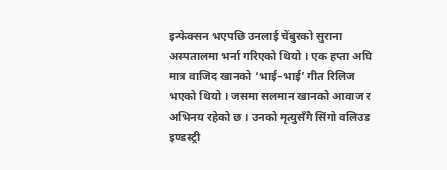इन्फेक्सन भएपछि उनलाई चेंबुरको सुराना अस्पतालमा भर्ना गरिएको थियो । एक हप्ता अघि मात्र वाजिद खानको ‘भाई–भाई’ गीत रिलिज भएको थियो । जसमा सलमान खानको आवाज र अभिनय रहेको छ । उनको मृत्युसँगै सिंगो वलिउड इण्डस्ट्री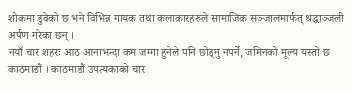शोकमा डुवेको छ भने विभिन्न गायक तथा कलाकारहरुले सामाजिक सञ्जालमार्फत् श्रद्धाञ्जली अर्पण गरेका छन् ।
नयाँ चार शहरः आठ आनाभन्दा कम जग्गा हुनेले पनि छोड्नु नपर्ने, जमिनको मूल्य यस्तो छ
काठमाडौं । काठमाडौं उपत्यकाको चार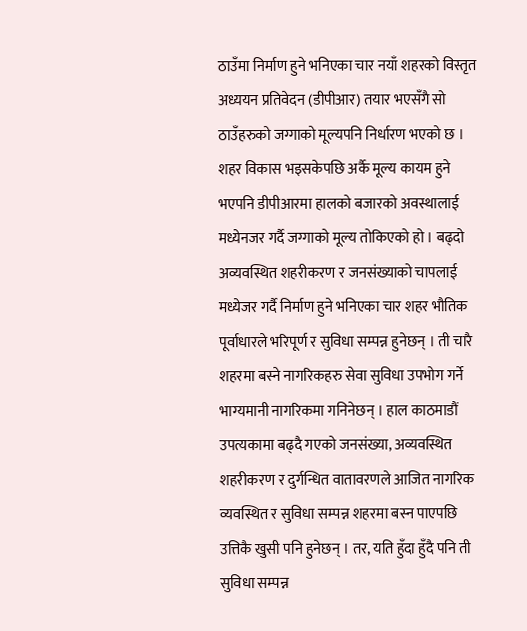ठाउँमा निर्माण हुने भनिएका चार नयाँ शहरको विस्तृत अध्ययन प्रतिवेदन (डीपीआर) तयार भएसँगै सो ठाउँहरुको जग्गाको मूल्यपनि निर्धारण भएको छ । शहर विकास भइसकेपछि अर्कै मूल्य कायम हुने भएपनि डीपीआरमा हालको बजारको अवस्थालाई मध्येनजर गर्दै जग्गाको मूल्य तोकिएको हो । बढ्दो अव्यवस्थित शहरीकरण र जनसंख्याको चापलाई मध्येजर गर्दै निर्माण हुने भनिएका चार शहर भौतिक पूर्वाधारले भरिपूर्ण र सुविधा सम्पन्न हुनेछन् । ती चारै शहरमा बस्ने नागरिकहरु सेवा सुविधा उपभोग गर्ने भाग्यमानी नागरिकमा गनिनेछन् । हाल काठमाडौं उपत्यकामा बढ्दै गएको जनसंख्या, अव्यवस्थित शहरीकरण र दुर्गन्धित वातावरणले आजित नागरिक व्यवस्थित र सुविधा सम्पन्न शहरमा बस्न पाएपछि उत्तिकै खुसी पनि हुनेछन् । तर, यति हुँदा हुँदै पनि ती सुविधा सम्पन्न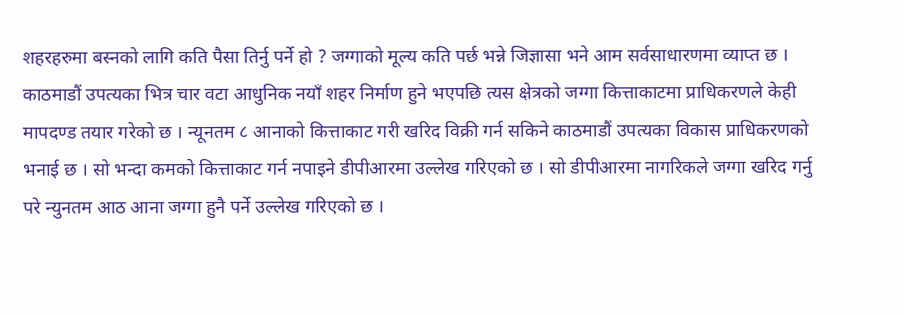शहरहरुमा बस्नको लागि कति पैसा तिर्नु पर्ने हो ? जग्गाको मूल्य कति पर्छ भन्ने जिज्ञासा भने आम सर्वसाधारणमा व्याप्त छ । काठमाडौं उपत्यका भित्र चार वटा आधुनिक नयाँ शहर निर्माण हुने भएपछि त्यस क्षेत्रको जग्गा कित्ताकाटमा प्राधिकरणले केही मापदण्ड तयार गरेको छ । न्यूनतम ८ आनाको कित्ताकाट गरी खरिद विक्री गर्न सकिने काठमाडौं उपत्यका विकास प्राधिकरणको भनाई छ । सो भन्दा कमको कित्ताकाट गर्न नपाइने डीपीआरमा उल्लेख गरिएको छ । सो डीपीआरमा नागरिकले जग्गा खरिद गर्नु परे न्युनतम आठ आना जग्गा हुनै पर्ने उल्लेख गरिएको छ ।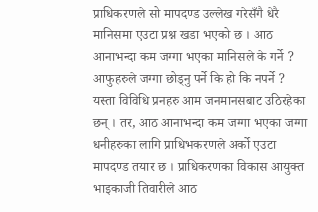प्राधिकरणले सो मापदण्ड उल्लेख गरेसँगै धेरै मानिसमा एउटा प्रश्न खडा भएको छ । आठ आनाभन्दा कम जग्गा भएका मानिसले के गर्ने ? आफुहरुले जग्गा छोड्नु पर्ने कि हो कि नपर्ने ? यस्ता विविधि प्रनहरु आम जनमानसबाट उठिरहेका छन् । तर, आठ आनाभन्दा कम जग्गा भएका जग्गा धनीहरुका लागि प्राधिभकरणले अर्को एउटा मापदण्ड तयार छ । प्राधिकरणका विकास आयुक्त भाइकाजी तिवारीले आठ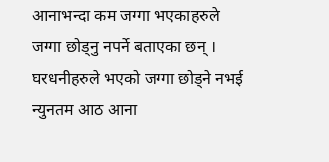आनाभन्दा कम जग्गा भएकाहरुले जग्गा छोड्नु नपर्ने बताएका छन् । घरधनीहरुले भएको जग्गा छोड्ने नभई न्युनतम आठ आना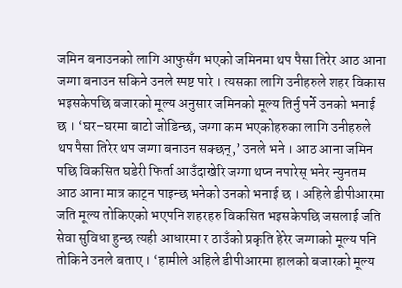जमिन बनाउनको लागि आफुसँग भएको जमिनमा थप पैसा तिरेर आठ आना जग्गा बनाउन सकिने उनले स्पष्ट पारे । त्यसका लागि उनीहरुले शहर विकास भइसकेपछि बजारको मूल्य अनुसार जमिनको मूल्य तिर्नु पर्ने उनको भनाई छ । ‘घर–घरमा बाटो जोडिन्छ, जग्गा कम भएकोहरुका लागि उनीहरुले थप पैसा तिरेर थप जग्गा बनाउन सक्छन्,’ उनले भने । आठ आना जमिन पछि विकसित घडेरी फिर्ता आउँदाखेरि जग्गा थप्न नपारेस् भनेर न्युनतम आठ आना मात्र काट्न पाइन्छ भनेको उनको भनाई छ । अहिले डीपीआरमा जति मूल्य तोकिएको भएपनि शहरहरु विकसित भइसकेपछि जसलाई जति सेवा सुविधा हुन्छ त्यही आधारमा र ठाउँको प्रकृति हेरेर जग्गाको मूल्य पनि तोकिने उनले बताए । ‘हामीले अहिले डीपीआरमा हालको बजारको मूल्य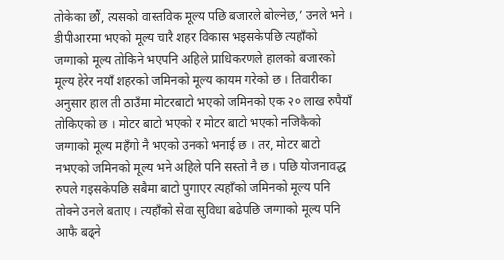तोकेका छौं, त्यसको वास्तविक मूल्य पछि बजारले बोल्नेछ,’ उनले भने । डीपीआरमा भएको मूल्य चारै शहर विकास भइसकेपछि त्यहाँको जग्गाको मूल्य तोकिने भएपनि अहिले प्राधिकरणले हालको बजारको मूल्य हेरेर नयाँ शहरको जमिनको मूल्य कायम गरेको छ । तिवारीका अनुसार हाल ती ठाउँमा मोटरबाटो भएको जमिनको एक २० लाख रुपैयाँ तोकिएको छ । मोटर बाटो भएको र मोटर बाटो भएको नजिकैको जग्गाको मूल्य महँगो नै भएको उनको भनाई छ । तर, मोटर बाटो नभएको जमिनको मूल्य भने अहिले पनि सस्तो नै छ । पछि योजनावद्ध रुपले गइसकेपछि सबैमा बाटो पुगाएर त्यहाँको जमिनको मूल्य पनि तोक्ने उनले बताए । त्यहाँको सेवा सुविधा बढेपछि जग्गाको मूल्य पनि आफै बढ्ने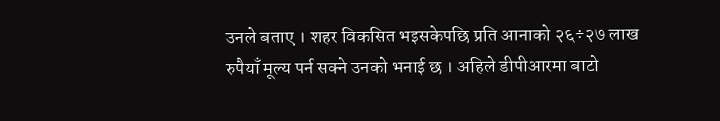उनले बताए । शहर विकसित भइसकेपछि प्रति आनाको २६÷२७ लाख रुपैयाँ मूल्य पर्न सक्ने उनको भनाई छ । अहिले डीपीआरमा बाटो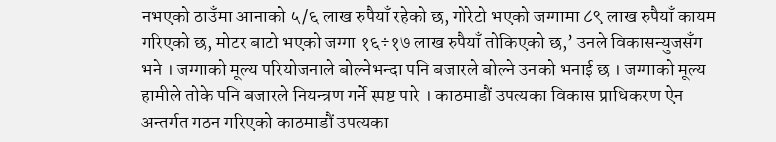नभएको ठाउँमा आनाको ५/६ लाख रुपैयाँ रहेको छ, गोरेटो भएको जग्गामा ८९ लाख रुपैयाँ कायम गरिएको छ, मोटर बाटो भएको जग्गा १६÷१७ लाख रुपैयाँ तोकिएको छ,’ उनले विकासन्युजसँग भने । जग्गाको मूल्य परियोजनाले बोल्नेभन्दा पनि बजारले बोल्ने उनको भनाई छ । जग्गाको मूल्य हामीले तोके पनि बजारले नियन्त्रण गर्ने स्पष्ट पारे । काठमाडौं उपत्यका विकास प्राधिकरण ऐन अन्तर्गत गठन गरिएको काठमाडौं उपत्यका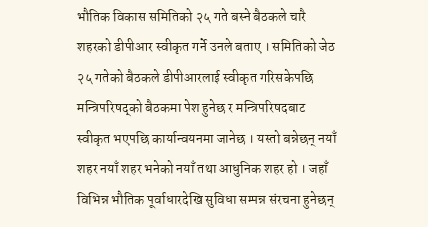भौतिक विकास समितिको २५ गते बस्ने बैठकले चारै शहरको डीपीआर स्वीकृत गर्ने उनले बताए । समितिको जेठ २५ गतेको बैठकले डीपीआरलाई स्वीकृत गरिसकेपछि मन्त्रिपरिषद्को बैठकमा पेश हुनेछ र मन्त्रिपरिषदबाट स्वीकृत भएपछि कार्यान्वयनमा जानेछ । यस्तो बन्नेछन् नयाँ शहर नयाँ शहर भनेको नयाँ तथा आधुनिक शहर हो । जहाँ विभिन्न भौतिक पूर्वाधारदेखि सुविधा सम्पन्न संरचना हुनेछन्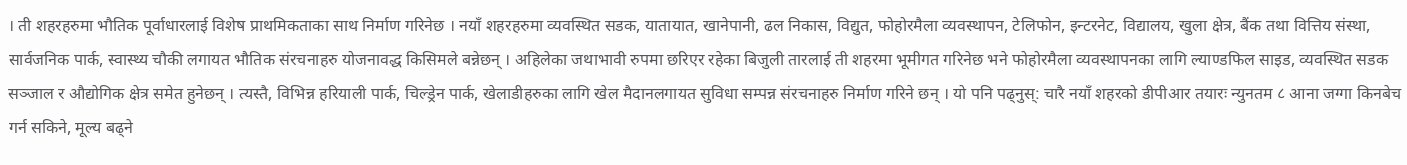। ती शहरहरुमा भौतिक पूर्वाधारलाई विशेष प्राथमिकताका साथ निर्माण गरिनेछ । नयाँ शहरहरुमा व्यवस्थित सडक, यातायात, खानेपानी, ढल निकास, विद्युत, फोहोरमैला व्यवस्थापन, टेलिफोन, इन्टरनेट, विद्यालय, खुला क्षेत्र, बैंक तथा वित्तिय संस्था, सार्वजनिक पार्क, स्वास्थ्य चौकी लगायत भौतिक संरचनाहरु योजनावद्ध किसिमले बन्नेछन् । अहिलेका जथाभावी रुपमा छरिएर रहेका बिजुली तारलाई ती शहरमा भूमीगत गरिनेछ भने फोहोरमैला व्यवस्थापनका लागि ल्याण्डफिल साइड, व्यवस्थित सडक सञ्जाल र औद्योगिक क्षेत्र समेत हुनेछन् । त्यस्तै, विभिन्न हरियाली पार्क, चिल्ड्रेन पार्क, खेलाडीहरुका लागि खेल मैदानलगायत सुविधा सम्पन्न संरचनाहरु निर्माण गरिने छन् । यो पनि पढ्नुस्: चारै नयाँ शहरको डीपीआर तयारः न्युनतम ८ आना जग्गा किनबेच गर्न सकिने, मूल्य बढ्ने